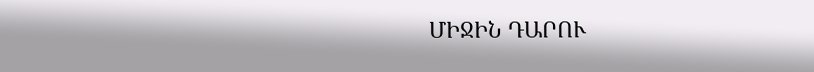ՄԻՋԻՆ ԴԱՐՈՒ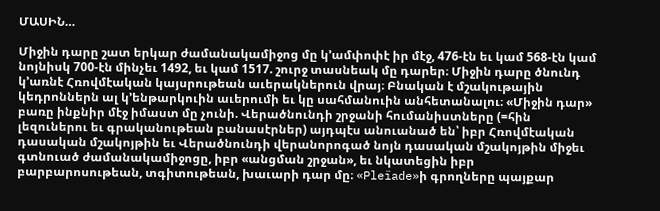ՄԱՍԻՆ…

Միջին դարը շատ երկար ժամանակամիջոց մը կ՚ամփոփէ իր մէջ, 476-էն եւ կամ 568-էն կամ նոյնիսկ 700-էն մինչեւ 1492, եւ կամ 1517. շուրջ տասնեակ մը դարեր։ Միջին դարը ծնունդ կ՚առնէ Հռովմէական կայսրութեան աւերակներուն վրայ։ Բնական է մշակութային կեդրոններն ալ կ՚ենթարկուին աւերումի եւ կը սահմանուին անհետանալու։ «Միջին դար» բառը ինքնիր մէջ իմաստ մը չունի. Վերածնունդի շրջանի հումանիստները (=հին լեզուներու եւ գրականութեան բանասէրներ) այդպէս անուանած են՝ իբր Հռովմէական դասական մշակոյթին եւ Վերածնունդի վերանորոգած նոյն դասական մշակոյթին միջեւ գտնուած ժամանակամիջոցը, իբր «անցման շրջան», եւ նկատեցին իբր բարբարոսութեան, տգիտութեան, խաւարի դար մը։ «Pleïade»ի գրողները պայքար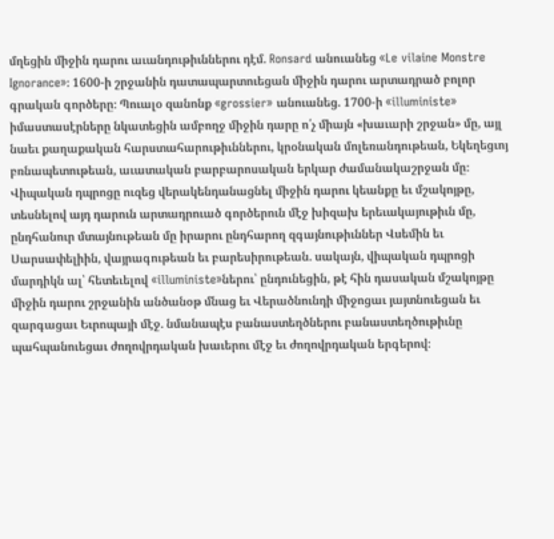մղեցին միջին դարու աւանդութիւններու դէմ. Ronsard անուանեց «Le vilaine Monstre Ignorance»։ 1600-ի շրջանին դատապարտուեցան միջին դարու արտադրած բոլոր գրական գործերը։ Պուալօ զանոնք «grossier» անուանեց. 1700-ի «illuministe» իմաստասէրները նկատեցին ամբողջ միջին դարը ո՛չ միայն «խաւարի շրջան» մը, այլ նաեւ քաղաքական հարստահարութիւններու, կրօնական մոլեռանդութեան, Եկեղեցւոյ բռնապետութեան, աւատական բարբարոսական երկար ժամանակաշրջան մը։ Վիպական դպրոցը ուզեց վերակենդանացնել միջին դարու կեանքը եւ մշակոյթը, տեսնելով այդ դարուն արտադրուած գործերուն մէջ խիզախ երեւակայութիւն մը, ընդհանուր մտայնութեան մը իրարու ընդհարող զգայնութիւններ Վսեմին եւ Սարսափելիին, վայրագութեան եւ բարեսիրութեան. սակայն, վիպական դպրոցի մարդիկն ալ՝ հետեւելով «illuministe»ներու՝ ընդունեցին, թէ հին դասական մշակոյթը միջին դարու շրջանին անծանօթ մնաց եւ Վերածնունդի միջոցաւ յայտնուեցան եւ զարգացաւ Եւրոպայի մէջ. նմանապէս բանաստեղծներու բանաստեղծութիւնը պահպանուեցաւ ժողովրդական խաւերու մէջ եւ ժողովրդական երգերով։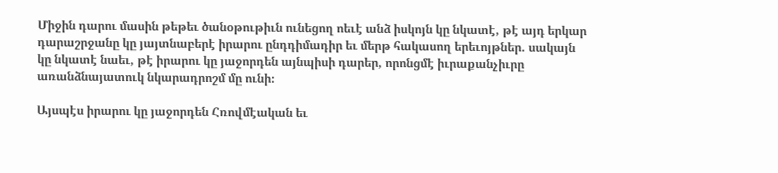Միջին դարու մասին թեթեւ ծանօթութիւն ունեցող ոեւէ անձ իսկոյն կը նկատէ, թէ այդ երկար դարաշրջանը կը յայտնաբերէ իրարու ընդդիմադիր եւ մերթ հակասող երեւոյթներ. սակայն կը նկատէ նաեւ, թէ իրարու կը յաջորդեն այնպիսի դարեր, որոնցմէ իւրաքանչիւրը առանձնայատուկ նկարադրոշմ մը ունի։

Այսպէս իրարու կը յաջորդեն Հռովմէական եւ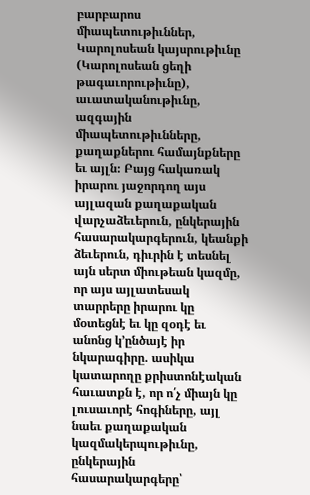բարբարոս միապետութիւններ, Կարոլոսեան կայսրութիւնը (Կարոլոսեան ցեղի թագաւորութիւնը), աւատականութիւնը, ազգային միապետութիւնները, քաղաքներու համայնքները եւ այլն։ Բայց հակառակ իրարու յաջորդող այս այլազան քաղաքական վարչաձեւերուն, ընկերային հասարակարգերուն, կեանքի ձեւերուն, դիւրին է տեսնել այն սերտ միութեան կազմը, որ այս այլատեսակ տարրերը իրարու կը մօտեցնէ եւ կը զօդէ եւ անոնց կ՚ընծայէ իր նկարագիրը. ասիկա կատարողը քրիստոնէական հաւատքն է, որ ո՛չ միայն կը լուսաւորէ հոգիները, այլ նաեւ քաղաքական կազմակերպութիւնը, ընկերային հասարակարգերը՝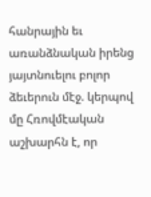հանրային եւ առանձնական իրենց յայտնուելու բոլոր ձեւերուն մէջ. կերպով մը Հռովմէական աշխարհն է, որ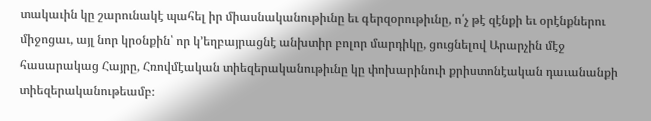տակաւին կը շարունակէ պահել իր միասնականութիւնը եւ գերզօրութիւնը, ո՛չ թէ զէնքի եւ օրէնքներու միջոցաւ, այլ նոր կրօնքին՝ որ կ՚եղբայրացնէ անխտիր բոլոր մարդիկը, ցուցնելով Արարչին մէջ հասարակաց Հայրը, Հռովմէական տիեզերականութիւնը կը փոխարինուի քրիստոնէական դաւանանքի տիեզերականութեամբ։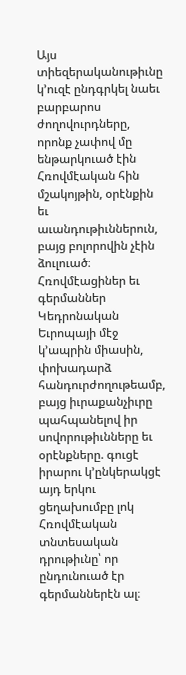Այս տիեզերականութիւնը կ՚ուզէ ընդգրկել նաեւ բարբարոս ժողովուրդները, որոնք չափով մը ենթարկուած էին Հռովմէական հին մշակոյթին, օրէնքին եւ աւանդութիւններուն, բայց բոլորովին չէին ձուլուած։ Հռովմէացիներ եւ գերմաններ Կեդրոնական Եւրոպայի մէջ կ՚ապրին միասին, փոխադարձ հանդուրժողութեամբ, բայց իւրաքանչիւրը պահպանելով իր սովորութիւնները եւ օրէնքները. գուցէ իրարու կ՚ընկերակցէ այդ երկու ցեղախումբը լոկ Հռովմէական տնտեսական դրութիւնը՝ որ ընդունուած էր գերմաններէն ալ։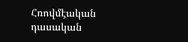Հռովմէական դասական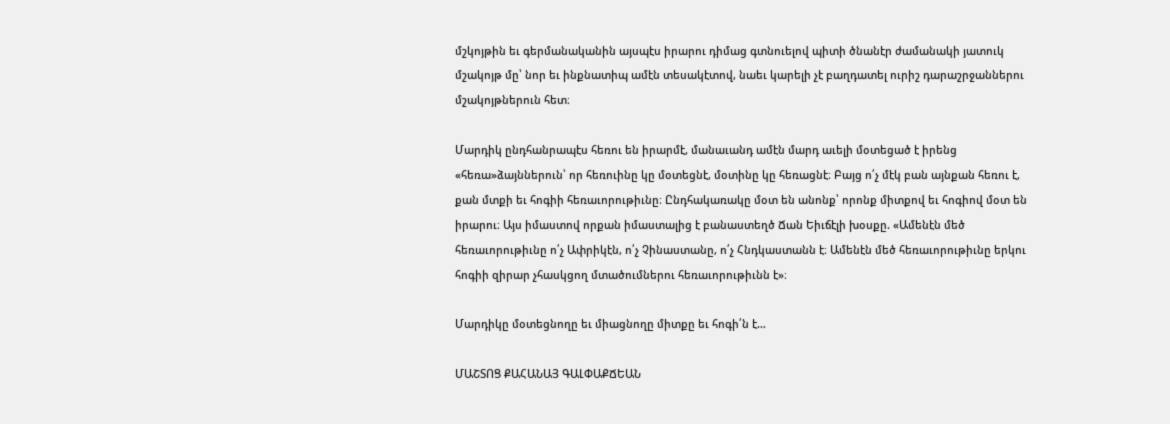մշկոյթին եւ գերմանականին այսպէս իրարու դիմաց գտնուելով պիտի ծնանէր ժամանակի յատուկ մշակոյթ մը՝ նոր եւ ինքնատիպ ամէն տեսակէտով, նաեւ կարելի չէ բաղդատել ուրիշ դարաշրջաններու մշակոյթներուն հետ։

Մարդիկ ընդհանրապէս հեռու են իրարմէ, մանաւանդ ամէն մարդ աւելի մօտեցած է իրենց «հեռա»ձայններուն՝ որ հեռուինը կը մօտեցնէ, մօտինը կը հեռացնէ։ Բայց ո՛չ մէկ բան այնքան հեռու է, քան մտքի եւ հոգիի հեռաւորութիւնը։ Ընդհակառակը մօտ են անոնք՝ որոնք միտքով եւ հոգիով մօտ են իրարու։ Այս իմաստով որքան իմաստալից է բանաստեղծ Ճան Եիւճէլի խօսքը. «Ամենէն մեծ հեռաւորութիւնը ո՛չ Ափրիկէն, ո՛չ Չինաստանը, ո՛չ Հնդկաստանն է։ Ամենէն մեծ հեռաւորութիւնը երկու հոգիի զիրար չհասկցող մտածումներու հեռաւորութիւնն է»։

Մարդիկը մօտեցնողը եւ միացնողը միտքը եւ հոգի՛ն է…

ՄԱՇՏՈՑ ՔԱՀԱՆԱՅ ԳԱԼՓԱՔՃԵԱՆ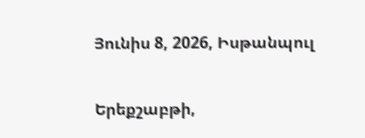Յունիս 8, 2026, Իսթանպուլ

Երեքշաբթի,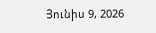Յունիս 9, 2026